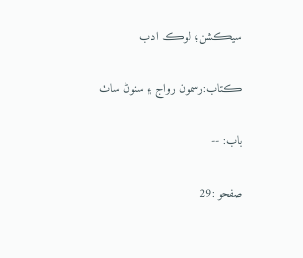سيڪشن؛ لوڪ ادب

ڪتاب:رسمون رواج ۽ سنوڻ ساٺ

باب: --

صفحو :29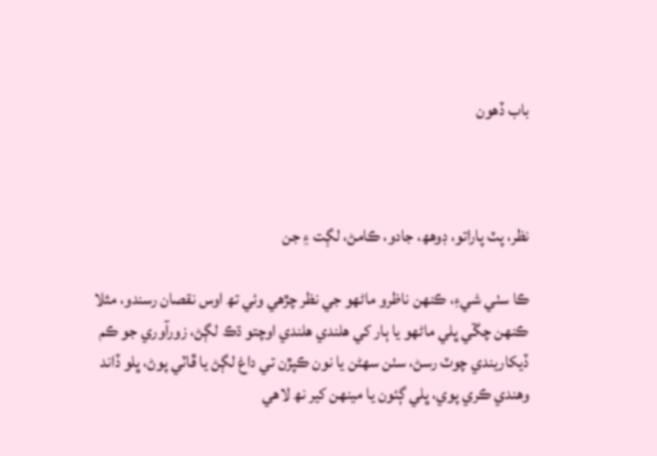باب ڏھون



نظر، پٽ پاراتو، ڊوھھ، جادو، ڪامڻ، لڳت ۽ جن

ڪا سٺي شيءِ، ڪنھن ناظرو ماڻھو جي نظر چڙھي وئي تھ اوس نقصان رسندو، مثلا ڪنھن چڱي ڀلي ماڻھو يا ٻار کي ھلندي ھلندي اوچتو ڌڪ لڳڻ، زورآوري جو ڪم ڏيکاريندي چوٽ رسڻ، سٺن سھڻن يا نون ڪپڙن تي داغ لڳڻ يا ڦاٽي پوڻ، ڀلو ڏاند وھندي ڪري پوي، ڀلي ڳئون يا مينھن کير نھ لاھي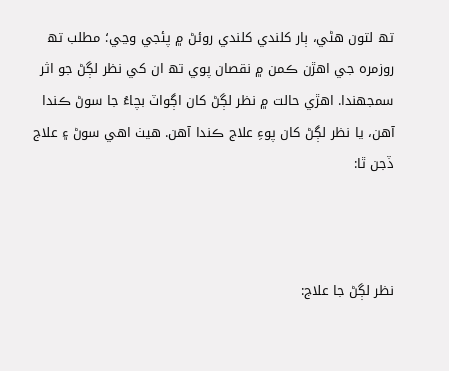تھ لتون ھڻي، ٻار کلندي کلندي روئڻ ۾ پئجي وڃي؛ مطلب تھ روزمره جي اھڙن ڪمن ۾ نقصان پوي تھ ان کي نظر لڳڻ جو اثر سمجھندا. اھڙي حالت ۾ نظر لڳڻ کان اڳواٽ بچاءُ جا سوڻ ڪندا آھن، يا نظر لڳڻ کان پوءِ علاج ڪندا آھن. ھيٺ اھي سوڻ ۽ علاج ڏجن ٿا:



نظر لڳڻ جا علاج: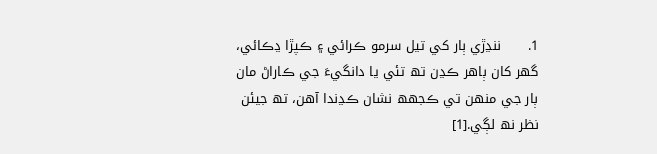1.      ننڍڙي ٻار کي تيل سرمو ڪرائي ۽ ڪپڙا ڍڪائي، گھر کان ٻاھر ڪڍن تھ تئي يا دانگيءَ جي ڪاراڻ مان ٻار جي منھن تي ڪجھھ نشان ڪڍندا آھن، تھ جيئن نظر نھ لڳي.[1]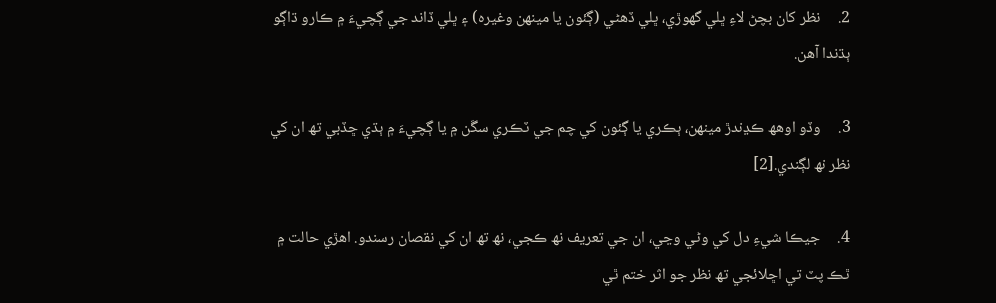2.     نظر کان بچڻ لاءِ ڀلي گھوڙي، ڀلي ڏھڻي (ڳئون يا مينھن وغيره) ۽ ڀلي ڏاند جي ڳچيءَ ۾ ڪارو ڌاڳو ٻڌندا آھن.

3.     وڏو اوھھ ڪڍندڙ مينھن، ٻڪري يا ڳئون کي چم جي ٽڪري سڱن ۾ يا ڳچيءَ ۾ ٻڌي ڇڏبي تھ ان کي نظر نھ لڳندي.[2]

4.     جيڪا شيءِ دل کي وڻي وڃي، ان جي تعريف نھ ڪجي، نھ تھ ان کي نقصان رسندو. اھڙي حالت ۾ ٿڪ پٽ تي اڇلائجي تھ نظر جو اثر ختم ٿي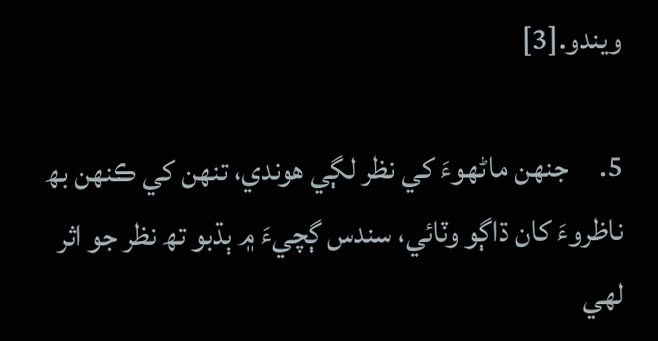ويندو.[3]

5.     جنھن ماڻھوءَ کي نظر لڳي ھوندي، تنھن کي ڪنھن بھ ناظروءَ کان ڌاڳو وٽائي، سندس ڳچيءَ ۾ ٻڌبو تھ نظر جو اثر لھي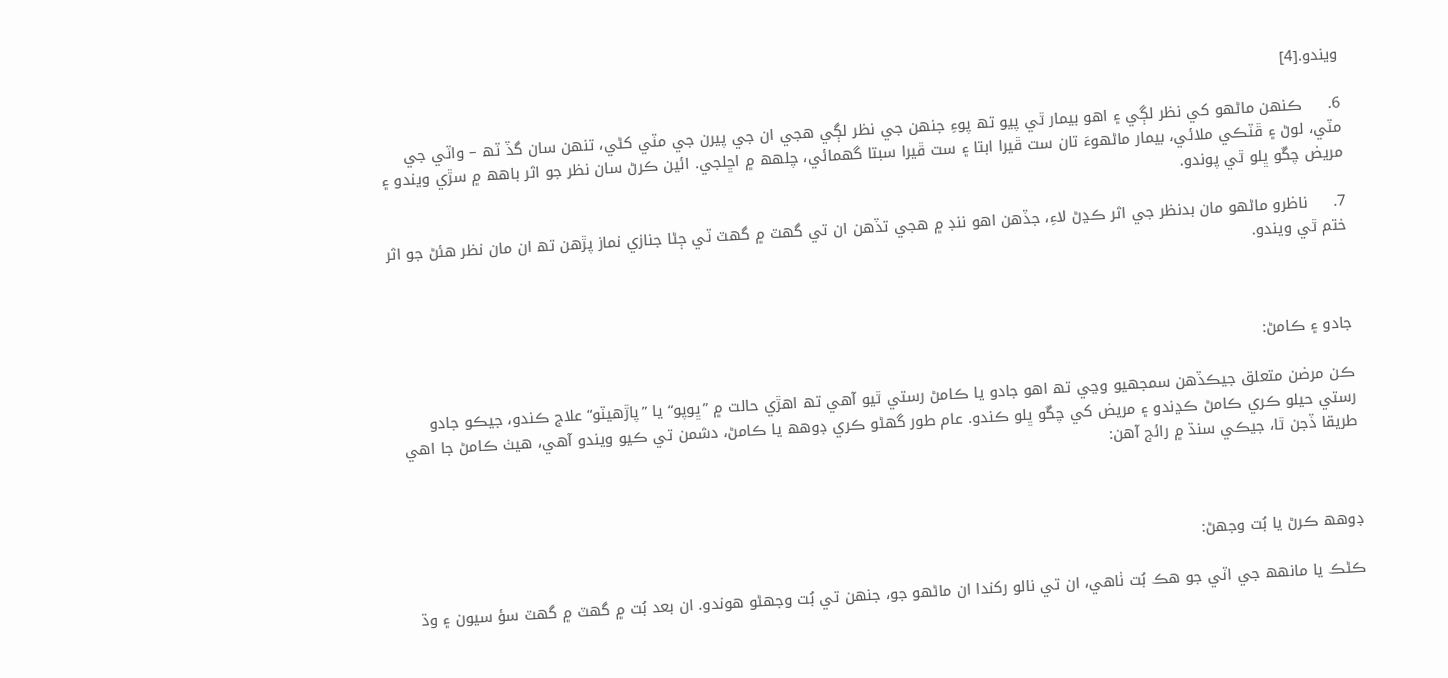ويندو.[4]

6.     ڪنھن ماڻھو کي نظر لڳي ۽ اھو بيمار ٿي پيو تھ پوءِ جنھن جي نظر لڳي ھجي ان جي پيرن جي مٽي کڻي، تنھن سان گڏ ٽھ – واٽي جي مٽي، لوڻ ۽ ڦٽڪي ملائي، بيمار ماڻھوءَ تان ست ڦيرا ابتا ۽ ست ڦيرا سبتا گھمائي، چلھھ ۾ اڇلجي. ائين ڪرڻ سان نظر جو اثر باھھ ۾ سڙي ويندو ۽ مريض چڱو ڀلو ٿي پوندو.

7.     ناظرو ماڻھو مان بدنظر جي اثر ڪڍڻ لاءِ، جڏھن اھو ننڊ ۾ ھجي تڏھن ان تي گھٽ ۾ گھٽ ٽي ڄڻا جنازي نماز پڙھن تھ ان مان نظر ھئڻ جو اثر ختم ٿي ويندو.



جادو ۽ ڪامڻ:

ڪن مرضن متعلق جيڪڏھن سمجھيو وڃي تھ اھو جادو يا ڪامڻ رستي ٿيو آھي تھ اھڙي حالت ۾ ”ڀوپو“ يا ”پاڙھيٽو“ علاج ڪندو، جيڪو جادو رستي حيلو ڪري ڪامڻ ڪڍندو ۽ مريض کي چڱو ڀلو ڪندو. عام طور گھڻو ڪري ڊوھھ يا ڪامڻ، دشمن تي ڪيو ويندو آھي، ھيٺ ڪامڻ جا اھي طريقا ڏجن ٿا، جيڪي سنڌ ۾ رائج آھن:



ڊوھھ ڪرڻ يا بُت وجھڻ:

ڪڻڪ يا مانھھ جي اٽي جو ھڪ بُت ٺاھي، ان تي نالو رکندا ان ماڻھو جو، جنھن تي بُت وجھڻو ھوندو. ان بعد بُت ۾ گھٽ ۾ گھٽ سؤ سيون ۽ وڌ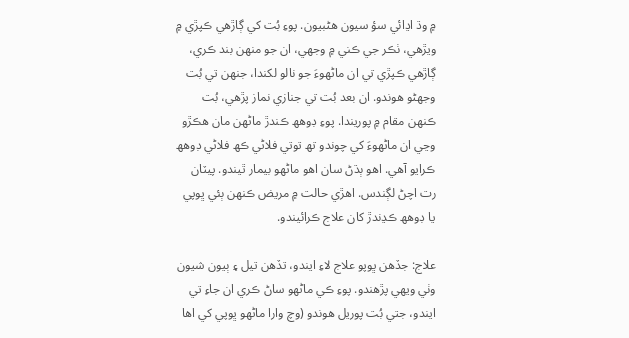۾ وڌ اڍائي سؤ سيون ھڻبيون. پوءِ بُت کي ڳاڙھي ڪپڙي ۾ ويڙھي، ٺڪر جي ڪني ۾ وجھي، ان جو منھن بند ڪري، ڳاڙھي ڪپڙي تي ان ماڻھوءَ جو نالو لکندا، جنھن تي بُت وجھڻو ھوندو. ان بعد بُت تي جنازي نماز پڙھي، بُت ڪنھن مقام ۾ پوريندا. پوءِ ڊوھھ ڪندڙ ماڻھن مان ھڪڙو وڃي ان ماڻھوءَ کي چوندو تھ توتي فلاڻي ڪھ فلاڻي ڊوھھ ڪرايو آھي. اھو ٻڌڻ سان اھو ماڻھو بيمار ٿيندو. پيٽان رت اچڻ لڳندس. اھڙي حالت ۾ مريض ڪنھن ٻئي ڀوپي يا ڊوھھ ڪڍندڙ کان علاج ڪرائيندو.

علاج: جڏھن ڀوپو علاج لاءِ ايندو، تڏھن تيل ۽ ٻيون شيون وٺي ويھي پڙھندو. پوءِ ڪي ماڻھو ساڻ ڪري ان جاءِ تي ايندو، جتي بُت پوريل ھوندو (وچ وارا ماڻھو ڀوپي کي اھا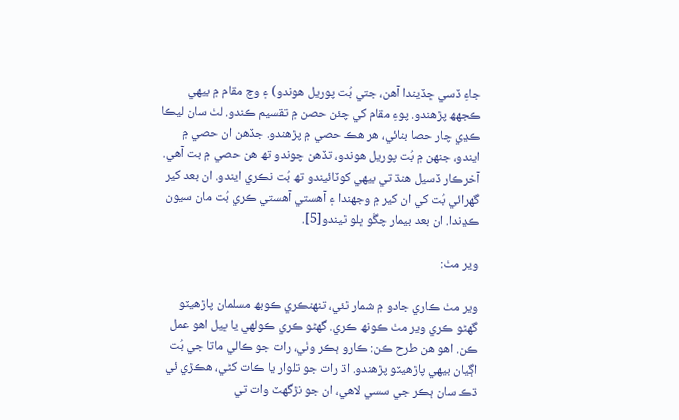جاءِ ڏسي ڇڏيندا آھن، جتي بُت پوريل ھوندو) ۽ وچ مقام ۾ بيھي ڪجھھ پڙھندو. پوءِ مقام کي چئن حصن ۾ تقسيم ڪندو. لٺ سان ليڪا ڪڍي چار حصا بنائي، ھر ھڪ حصي ۾ پڙھندو. جڏھن ان حصي ۾ ايندو، جنھن ۾ بُت پوريل ھوندو، تڏھن چوندو تھ ھن حصي ۾ بت آھي. آخرڪار ڏسيل ھنڌ تي بيھي کوٽائيندو تھ بُت نڪري ايندو. ان بعد کير گھرائي بُت کي ان کير ۾ وجھندا ۽ آھستي آھستي ڪري بُت مان سيون ڪڍندا. ان بعد بيمار چڱو ڀلو ٿيندو[5].

وير مٺ:

وير مٺ ڪاري جادو ۾ شمار ٿئي، تنھنڪري ڪوبھ مسلمان پاڙھيٽو گھڻو ڪري وير مٺ ڪونھ ڪري. گھڻو ڪري ڪولھي يا ڀيل اھو عمل ڪن. اھو ھن طرح ڪن: ڪارو ٻڪر وٺي، رات جو ڪالي ماتا جي بُت اڳيان بيھي پاڙھيٽو پڙھندو. اڌ رات جو تلوار يا ڪات کڻي، ھڪڙي ئي ڌڪ سان ٻڪر جي سسي لاھي، ان جو نڙگھٽ وات تي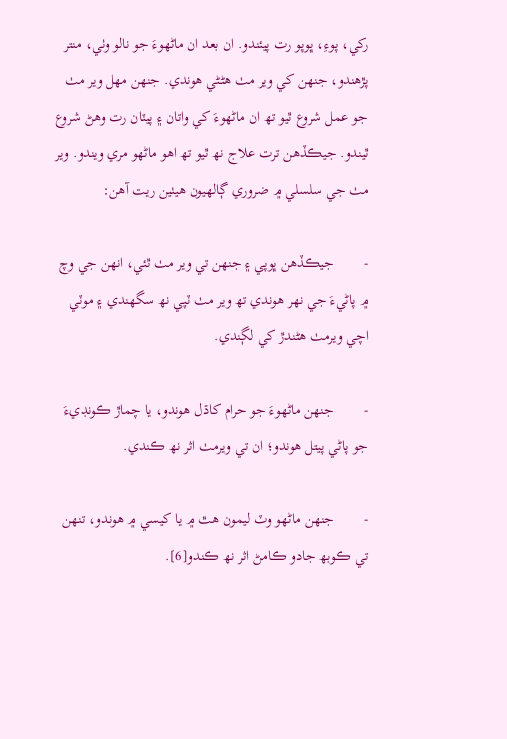رکي، پوءِ، ڀوپو رت پيئندو. ان بعد ان ماڻھوءَ جو نالو وٺي، منتر پڙھندو، جنھن کي وير مٺ ھڻڻي ھوندي. جنھن مھل وير مٺ جو عمل شروع ٿيو تھ ان ماڻھوءَ کي واتان ۽ پيٽان رت وھڻ شروع ٿيندو. جيڪڏھن ترت علاج نھ ٿيو تھ اھو ماڻھو مري ويندو. وير مٺ جي سلسلي ۾ ضروري ڳالھيون ھيٺين ريت آھن:

-        جيڪڏھن ڀوپي ۽ جنھن تي وير مٺ ٿئي، انھن جي وچ ۾ پاڻيءَ جي نھر ھوندي تھ وير مٺ ٽپي نھ سگھندي ۽ موٽي اچي ويرمٺ ھڻندڙ کي لڳندي.

-        جنھن ماڻھوءَ جو حرام کاڌل ھوندو، يا چماڙ ڪونڊيءَ جو پاڻي پيتل ھوندو؛ ان تي ويرمٺ اثر نھ ڪندي.

-        جنھن ماڻھو وٽ ليمون ھٿ ۾ يا کيسي ۾ ھوندو، تنھن تي ڪوبھ جادو ڪامڻ اثر نھ ڪندو[6].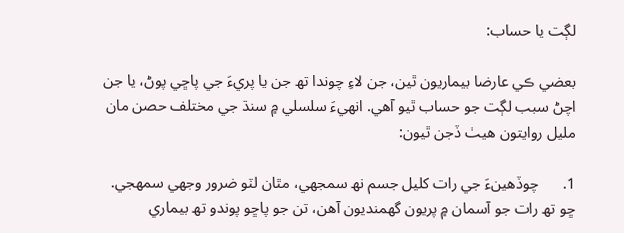لڳت يا حساب:

بعضي ڪي عارضا بيماريون ٿين، جن لاءِ چوندا تھ جن يا پريءَ جي پاڇي پوڻ، يا جن اچڻ سبب لڳت جو حساب ٿيو آھي. انھيءَ سلسلي ۾ سنڌ جي مختلف حصن مان مليل روايتون ھيٺ ڏجن ٿيون:

1.      چوڏھينءَ جي رات کليل جسم نھ سمجھي، مٿان لٽو ضرور وجھي سمھجي. ڇو تھ رات جو آسمان ۾ پريون گھمنديون آھن، تن جو پاڇو پوندو تھ بيماري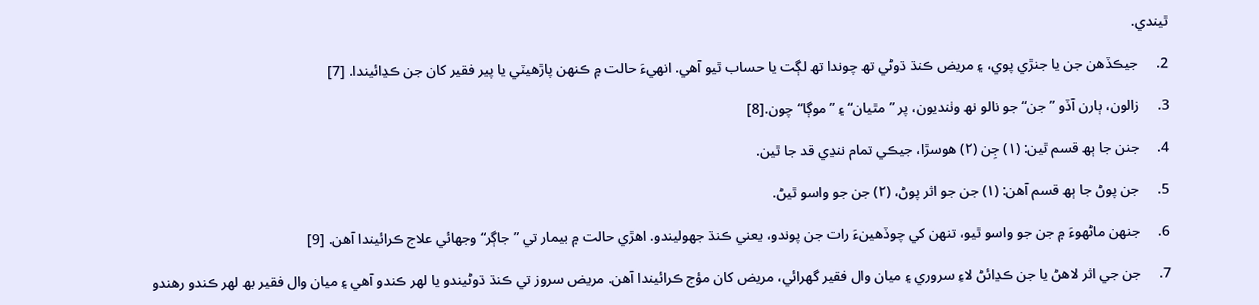ٿيندي.

2.     جيڪڏھن جن يا جنڙي پوي، ۽ مريض ڪنڌ ڌوڻي تھ چوندا تھ لڳت يا حساب ٿيو آھي. انھيءَ حالت ۾ ڪنھن پاڙھيٽي يا پير فقير کان جن ڪڍائيندا. [7]

3.     زالون، ٻارن آڏو ”جن“ جو نالو نھ وٺنديون، پر ”مٿيان“ ۽ ”موڳا“ چون.[8]

4.     جنن جا ٻھ قسم ٿين: (١) جِن (٢) ھوسڙا، جيڪي تمام ننڍي قد جا ٿين.

5.     جن پوڻ جا ٻھ قسم آھن: (١) جن جو اثر پوڻ، (٢) جن جو واسو ٿيڻ.

6.     جنھن ماڻھوءَ ۾ جن جو واسو ٿيو، تنھن کي چوڏھينءَ رات جن پوندو، يعني ڪنڌ جھوليندو. اھڙي حالت ۾ بيمار تي ”جاڳر“ وجھائي علاج ڪرائيندا آھن. [9]

7.     جن جي اثر لاھڻ يا جن ڪڍائڻ لاءِ سروري ۽ ميان وال فقير گھرائي، مريض کان مؤج ڪرائيندا آھن. مريض سروز تي ڪنڌ ڌوڻيندو يا لھر ڪندو آھي ۽ ميان وال فقير بھ لھر ڪندو رھندو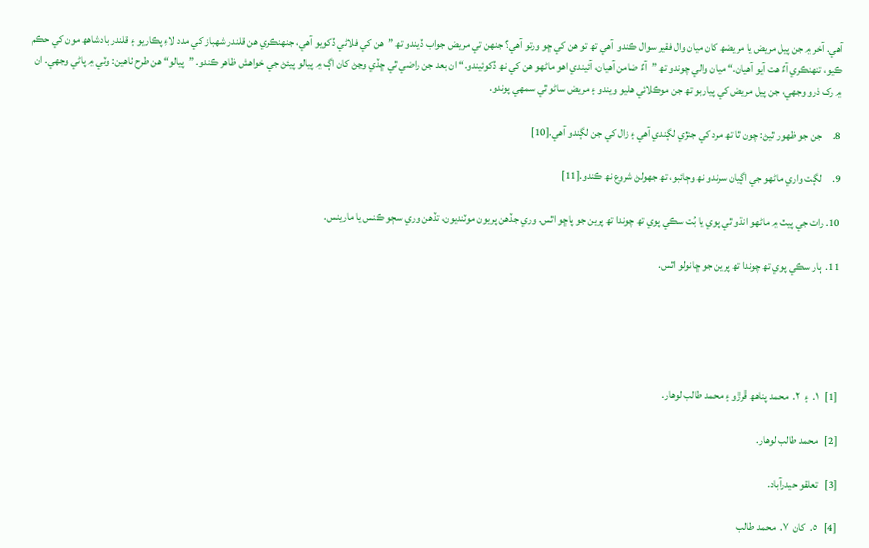آھي. آخر ۾ جن پيل مريض يا مريضھ کان ميان وال فقير سوال ڪندو  آھي تھ تو ھن کي ڇو ورتو آھي؟ جنھن تي مريض جواب ڏيندو تھ ”ھن کي فلاڻي ڏکويو آھي، جنھنڪري ھن قلندر شھباز کي مدد لاءِ پڪاريو ۽ قلندر بادشاھھ مون کي حڪم ڪيو، تنھنڪري آءٌ ھت آيو آھيان.“ ميان والي چوندو تھ ”آءٌ ضامن آھيان، آئيندي اھو ماڻھو ھن کي نھ ڏکوئيندو.“ ان بعد جن راضي ٿي ڇڏي وڃڻ کان اڳ ۾ پيالو پيئڻ جي خواھش ظاھر ڪندو. ”پيالو“ ھن طرح ٺاھين: وٽي ۾ پاڻي وجھي. ان ۾ رک ذرو وجھي، جن پيل مريض کي پياربو تھ جن موڪلائي ھليو ويندو ۽ مريض ساڻو ٿي سمھي پوندو.

8.     جن جو ظھور ٿيڻ: چون ٿا تھ مرد کي جنڙي لڳندي آھي ۽ زال کي جن لڳندو آھي.[10]

9.     لڳت واري ماڻھو جي اڳيان سرندو نھ وڄائبو، تھ جھولڻ شروع نھ ڪندو.[11]

10. رات جي پيٽ ۾ ماڻھو انڌو ٿي پوي يا بُت سڪي پوي تھ چوندا تھ پرين جو پاڇو اٿس. وري جڏھن پريون موٽنديون، تڏھن وري سڄو ڪنس يا مارينس.

11.  ٻار سڪي پوي تھ چوندا تھ پرين جو ڇانولو اٿس.





[1]   ١.  ۽  ٢.  محمد پناھھ ڦرڙو ۽ محمد طالب لوھار.

[2]   محمد طالب لوھار.

[3]   تعلقو حيدرآباد.

[4]   ٥.  کان  ٧.  محمد طالب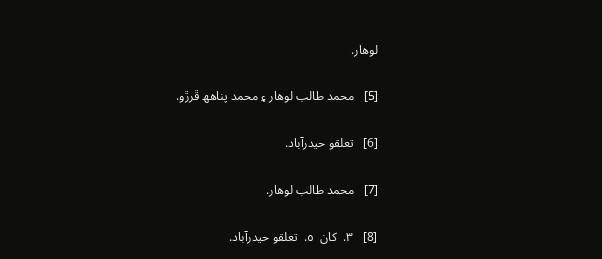لوھار.

[5]   محمد طالب لوھار ۽ محمد پناھھ ڦرڙو.

[6]   تعلقو حيدرآباد.

[7]   محمد طالب لوھار.

[8]   ٣.  کان  ٥.  تعلقو حيدرآباد.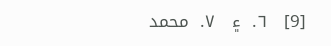[9]   ٦.  ۽   ٧.  محمد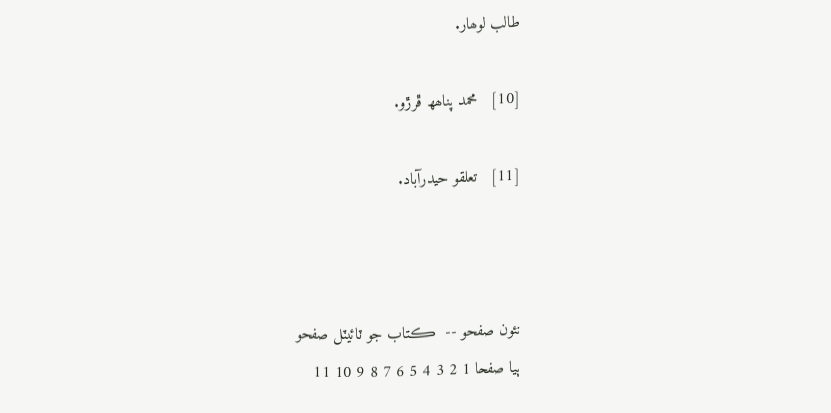طالب لوھار.

[10]   محمد پناھھ ڦرڙو.

[11]   تعلقو حيدرآباد.



نئون صفحو --  ڪتاب جو ٽائيٽل صفحو
ٻيا صفحا 1 2 3 4 5 6 7 8 9 10 11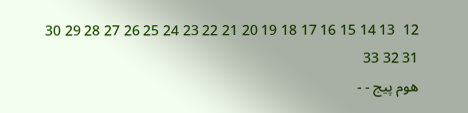12  13 14 15 16 17 18 19 20 21 22 23 24 25 26 27 28 29 30 31 32 33
هوم پيج - -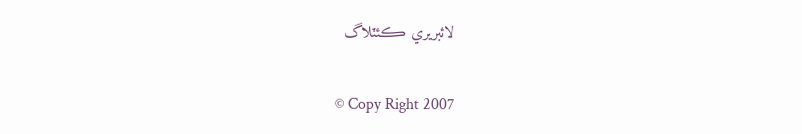لائبريري ڪئٽلاگ

© Copy Right 2007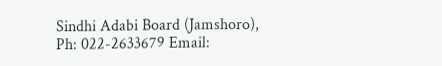Sindhi Adabi Board (Jamshoro),
Ph: 022-2633679 Email: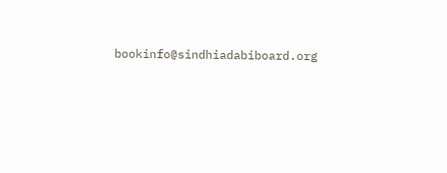bookinfo@sindhiadabiboard.org